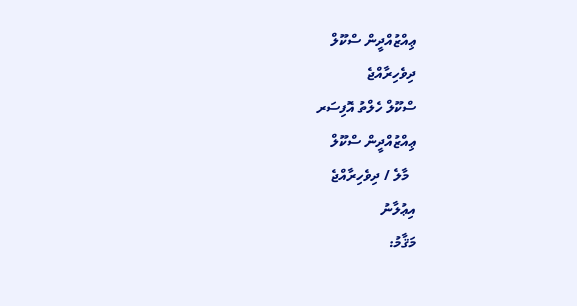ޢިއްޒުއްދީން ސްކޫލް
ދިވެހިރާއްޖެ
ސްކޫލް ހެލްތު އޮފިސަރ
ޢިއްޒުއްދީން ސްކޫލް
  މާލެ / ދިވެހިރާއްޖެ
އިޢުލާނު
މަޤާމު: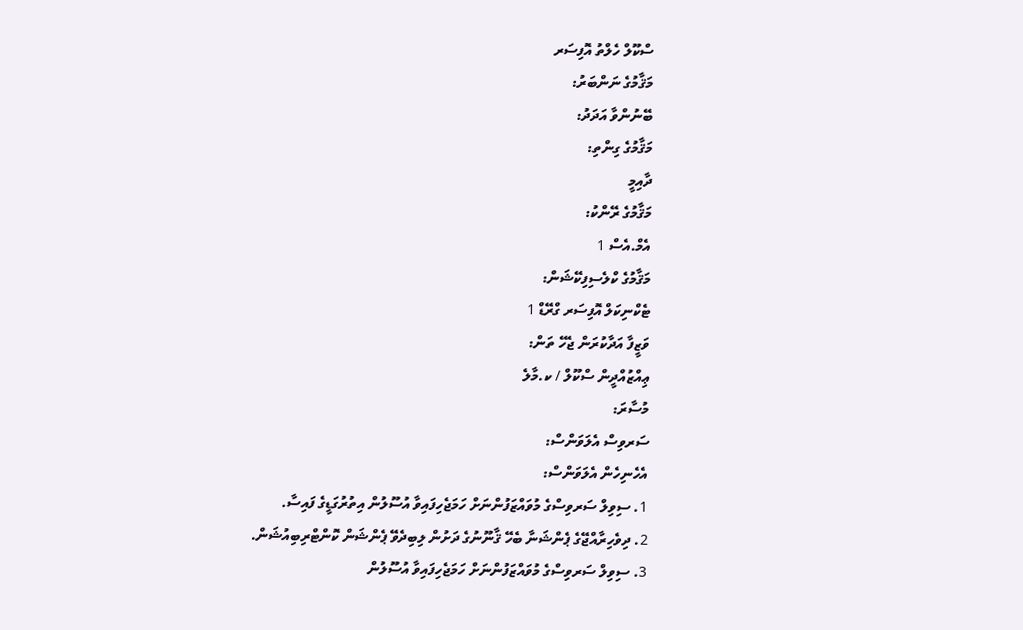ސްކޫލް ހެލްތު އޮފިސަރ
މަޤާމުގެ ނަންބަރު:
ބޭނުންވާ އަދަދު:
މަޤާމުގެ ގިންތި:
ދާއިމީ
މަޤާމުގެ ރޭންކު:
އެމް.އެސް 1
މަޤާމުގެ ކްލެސިފިކޭޝަން:
ޓެކްނިކަލް އޮފިސަރ ގްރޭޑް 1
ވަޒީފާ އަދާކުރަން ޖެހޭ ތަން:
ޢިއްޒުއްދީން ސްކޫލް / ކ.މާލެ
މުސާރަ:
ސަރވިސް އެލަވަންސް:
އެހެނިހެން އެލަވަންސް:
1. ސިވިލް ސަރވިސްގެ މުވައްޒަފުންނަށް ހަމަޖެހިފައިވާ އުސޫލުން އިތުރުގަޑީގެ ފައިސާ.
2. ދިވެހިރާއްޖޭގެ ޕެންޝަނާ ބެހޭ ޤާނޫނުގެ ދަށުން ލިބިދެވޭ ޕެންޝަން ކޮންޓްރިބިއުޝަން.
3. ސިވިލް ސަރވިސްގެ މުވައްޒަފުންނަށް ހަމަޖެހިފައިވާ އުސޫލުން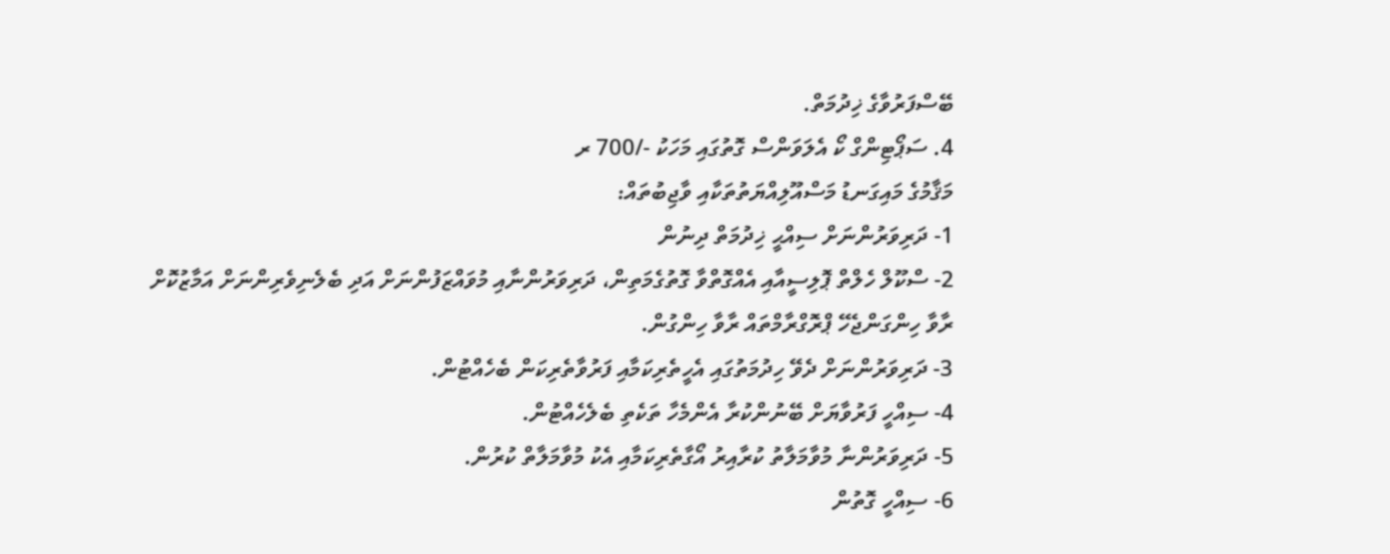ބޭސްފަރުވާގެ ޚިދުމަތް.
4. ސަޕޯޓިންގް ކޯ އެލަވަންސް ގޮތުގައި މަހަކު -/700 ރ
މަޤާމުގެ މައިގަނޑު މަސްއޫލިއްޔަތުތަކާއި ވާޖިބުތައް:
1- ދަރިވަރުންނަށް ސިއްޙީ ޚިދުމަތް ދިނުން
2- ސްކޫލް ހެލްތް ޕޮލިސީއާއި އެއްގޮތްވާ ގޮތުގެމަތިން، ދަރިވަރުންނާއި މުވައްޒަފުންނަށް އަދި ބެލެނިވެރިންނަށް އަމާޒުކޮށް ރާވާ ހިންގަންޖެހޭ ޕްރޮގްރާމްތައް ރާވާ ހިންގުން.
3- ދަރިވަރުންނަށް ދެވޭ ހިދުމަތުގައި އެހީތެރިކަމާއި ފަރުވާތެރިކަން ބެހެއްޓުން.
4- ސިއްހީ ފަރުވާޔަށް ބޭނުންކުރާ އެންމެހާ ތަކެތި ބެލެހެއްޓުން.
5- ދަރިވަރުންނާ މުވާމަލާތު ކުރާއިރު އޯގާތެރިކަމާއި އެކު މުވާމަލާތް ކުރުން.
6- ސިއްހީ ގޮތުން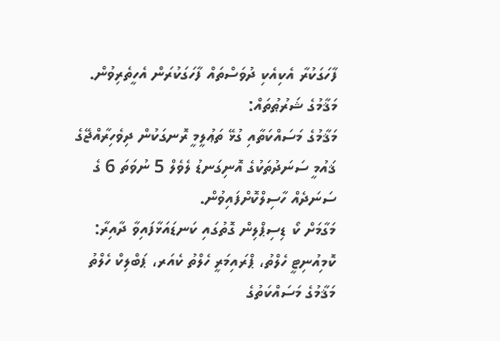ފާހަގަކުރާ އެކިއެކި ދުވަސްތައް ފާހަގަކުރަން އެހީތެރިވުން.
މަޤާމުގެ ޝަރުޠުތައް:
މަޤާމުގެ މަސައްކަތާއި ގުޅޭ ތަޢުލީމީ ރޮނގަކުން ދިވެހިރާއްޖޭގެ ޤައުމީ ސަނަދުތަކުގެ އޮނިގަނޑު ލެވެލް 5 ނުވަތަ 6 ގެ ސަނަދެއް ހާސިލްކޮށްފައިވުން.
މަގާމަށް ކޯ ޑިސިޕްލިން ގޮތުގައި ކަނޑައަޅާފައިވާ ދާއިރާ: ކޮމިއުނިޓީ ހެލްތު، ޕްރައިމަރީ ހެލްތު ކެއަރ، ޕަބްލިކް ހެލްތު
މަޤާމުގެ މަސައްކަތުގެ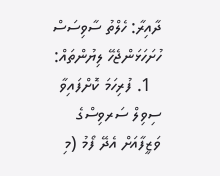ދާއިރާ: ހެލްތު ސާވިސަސް
ހުށަހަޅަންޖެހޭ ލިޔުންތައް:
  1. ފުރިހަމަ ކޮށްފައިވާ ސިވިލް ސަރވިސްގެ ވަޒީފާއަށް އެދޭ ފޯމު (މި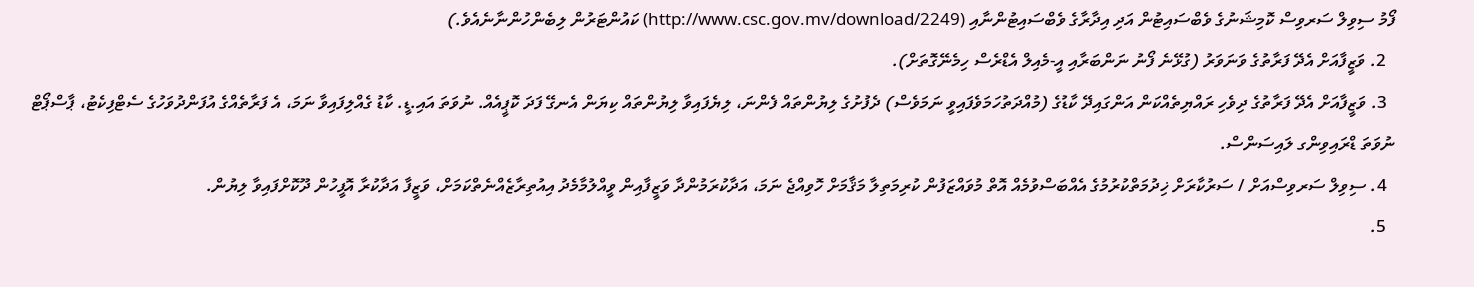ފޯމު ސިވިލް ސަރވިސް ކޮމިޝަނުގެ ވެބްސައިޓުން އަދި އިދާރާގެ ވެބްސައިޓުންނާއި (http://www.csc.gov.mv/download/2249) ކައުންޓަރުން ލިބެންހުންނާނެއެވެ.)
  2. ވަޒީފާއަށް އެދޭ ފަރާތުގެ ވަނަވަރު (ގުޅޭނެ ފޯނު ނަންބަރާއި އީ-މެއިލް އެޑްރެސް ހިމެނޭގޮތަށް).
  3. ވަޒީފާއަށް އެދޭ ފަރާތުގެ ދިވެހި ރައްޔިތެއްކަން އަންގައިދޭ ކާޑުގެ (މުއްދަތުހަމަވެފައިވީ ނަމަވެސް) ދެފުށުގެ ލިޔުންތައް ފެންނަ، ލިޔެފައިވާ ލިޔުންތައް ކިޔަން އެނގޭ ފަދަ ކޮޕީއެއް. ނުވަތަ އައި.ޑީ. ކާޑު ގެއްލިފައިވާ ނަމަ، އެ ފަރާތެއްގެ އުފަންދުވަހުގެ ސެޓްފިކެޓު، ޕާސްޕޯޓް ނުވަތަ ޑްރައިވިންގ ލައިސަންސް.
  4. ސިވިލް ސަރވިސްއަށް / ސަރުކާރަށް ޚިދުމަތްކުރުމުގެ އެއްބަސްވުމެއް އޮތް މުވައްޒަފުން ކުރިމަތިލާ މަޤާމަށް ހޮވިއްޖެ ނަމަ، އަދާކުރަމުންދާ ވަޒީފާއިން ވީއްލުމާމެދު އިއުތިރާޒެއްނެތްކަމަށް، ވަޒީފާ އަދާކުރާ އޮފީހުން ދޫކޮށްފައިވާ ލިޔުން.
  5.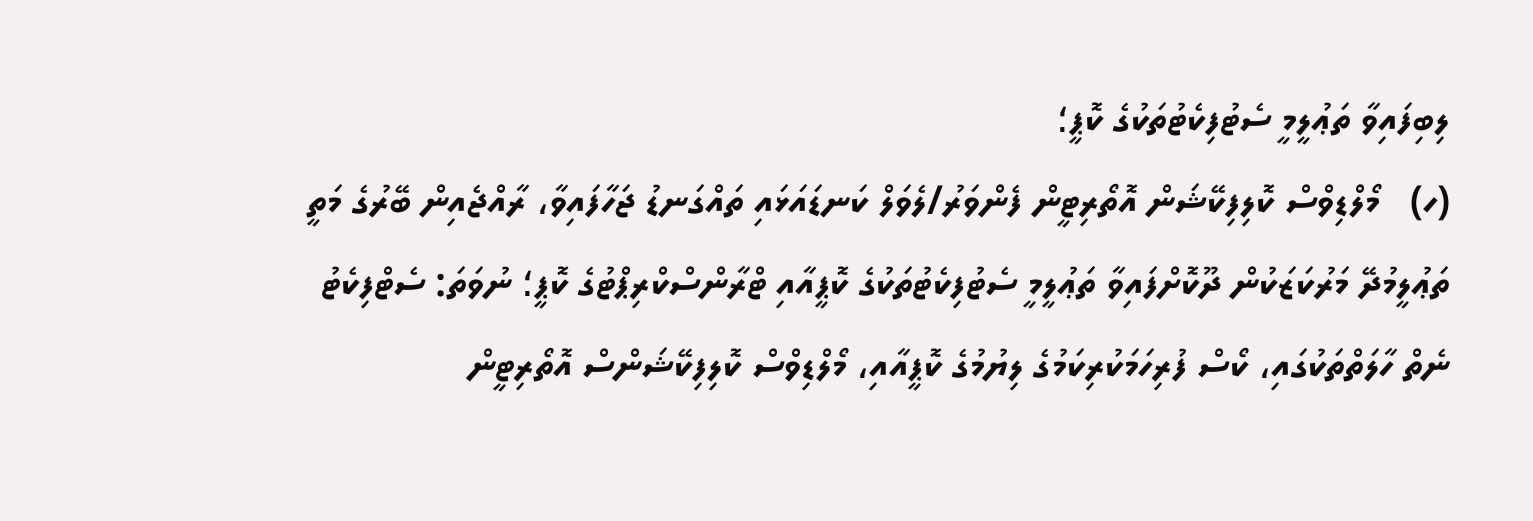ލިބިފައިވާ ތަޢުލީމީ ސެޓުފިކެޓުތަކުގެ ކޮޕީ؛
(ހ)   މޯލްޑިވްސް ކޮލިފިކޭޝަން އޮތޯރިޓީން ފެންވަރު/ލެވަލް ކަނޑައަޅައި ތައްގަނޑު ޖަހާފައިވާ، ރާއްޖެއިން ބޭރުގެ މަތީ ތަޢުލީމުދޭ މަރުކަޒަކުން ދޫކޮށްފައިވާ ތަޢުލީމީ ސެޓުފިކެޓުތަކުގެ ކޮޕީއާއި ޓްރާންސްކްރިޕްޓުގެ ކޮޕީ؛ ނުވަތަ: ސެޓްފިކެޓު ނެތް ހާލަތްތަކުގައި، ކޯސް ފުރިހަމަކުރިކަމުގެ ލިޔުމުގެ ކޮޕީއާއި، މޯލްޑިވްސް ކޮލިފިކޭޝަންސް އޮތޯރިޓީން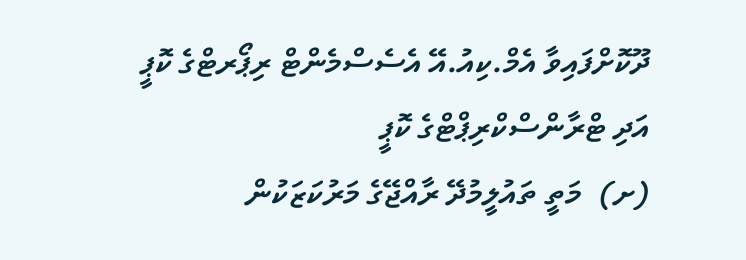ދޫކޮށްފައިވާ އެމް.ކިއު.އޭ އެސެސްމެންޓް ރިޕޯރޓްގެ ކޮޕީ އަދި ޓްރާންސްކްރިޕްޓްގެ ކޮޕީ
(ށ)  މަތީ ތައުލީމުދޭ ރާއްޖޭގެ މަރުކަޒަކުން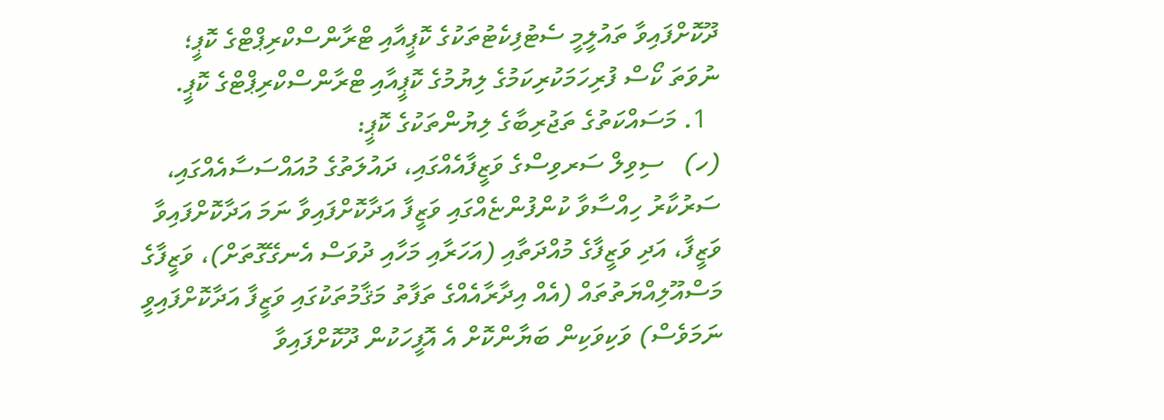ދޫކޮށްފައިވާ ތައުލީމީ ސެޓުފިކެޓުތަކުގެ ކޮޕީއާއި ޓްރާންސްކްރިޕްޓްގެ ކޮޕީ؛ ނުވަތަ ކޯސް ފުރިހަމަކުރިކަމުގެ ލިޔުމުގެ ކޮޕީއާއި ޓްރާންސްކްރިޕްޓްގެ ކޮޕީ.
  1. މަސައްކަތުގެ ތަޖުރިބާގެ ލިޔުންތަކުގެ ކޮޕީ:
(ހ)   ސިވިލް ސަރވިސްގެ ވަޒީފާއެއްގައި، ދައުލަތުގެ މުއައްސަސާއެއްގައި، ސަރުކާރު ހިއްސާވާ ކުންފުންޏެއްގައި ވަޒީފާ އަދާކޮށްފައިވާ ނަމަ އަދާކޮށްފައިވާ ވަޒީފާ، އަދި ވަޒީފާގެ މުއްދަތާއި (އަހަރާއި މަހާއި ދުވަސް އެނގޭގޮތަށް)، ވަޒީފާގެ މަސްއޫލިއްޔަތުތައް (އެއް އިދާރާއެއްގެ ތަފާތު މަޤާމުތަކުގައި ވަޒީފާ އަދާކޮށްފައިވީ ނަމަވެސް) ވަކިވަކިން ބަޔާންކޮށް އެ އޮފީހަކުން ދޫކޮށްފައިވާ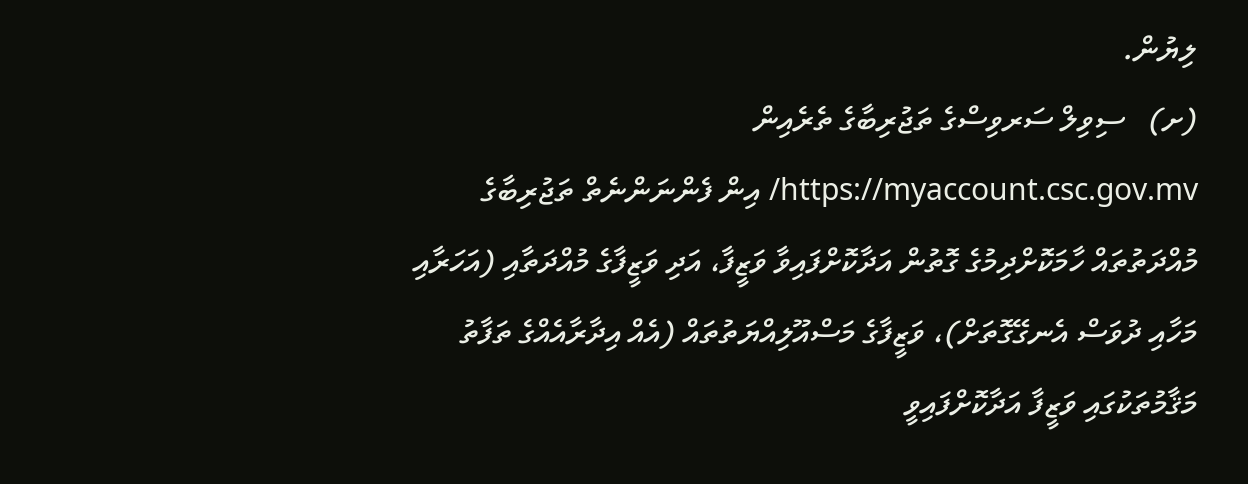ލިޔުން.
(ށ)   ސިވިލް ސަރވިސްގެ ތަޖުރިބާގެ ތެރެއިން https://myaccount.csc.gov.mv/ އިން ފެންނަންނެތް ތަޖުރިބާގެ މުއްދަތުތައް ހާމަކޮށްދިމުގެ ގޮތުން އަދާކޮށްފައިވާ ވަޒީފާ، އަދި ވަޒީފާގެ މުއްދަތާއި (އަހަރާއި މަހާއި ދުވަސް އެނގޭގޮތަށް)، ވަޒީފާގެ މަސްއޫލިއްޔަތުތައް (އެއް އިދާރާއެއްގެ ތަފާތު މަޤާމުތަކުގައި ވަޒީފާ އަދާކޮށްފައިވީ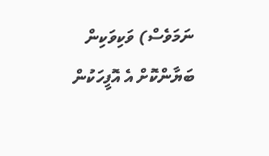ނަމަވެސް) ވަކިވަކިން ބަޔާންކޮށް އެ އޮފީހަކުން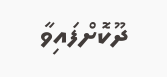ދޫކޮށްފައިވާ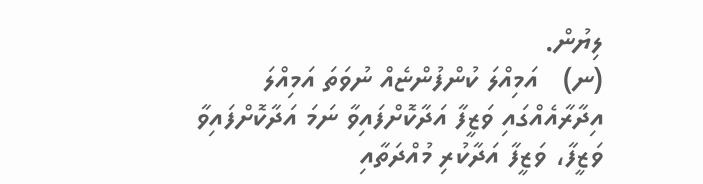ލިޔުން.
(ނ)   އަމިއްލަ ކުންފުންޏެއް ނުވަތަ އަމިއްލަ އިދާރާއެއްގައި ވަޒީފާ އަދާކޮށްފައިވާ ނަމަ އަދާކޮށްފައިވާ ވަޒީފާ، ވަޒީފާ އަދާކުރި މުއްދަތާއި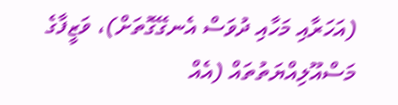(އަހަރާއި މަހާއި ދުވަސް އެނގޭގޮތަށް)، ވަޒީފާގެ މަސްއޫލިއްޔަތުތައް (އެއް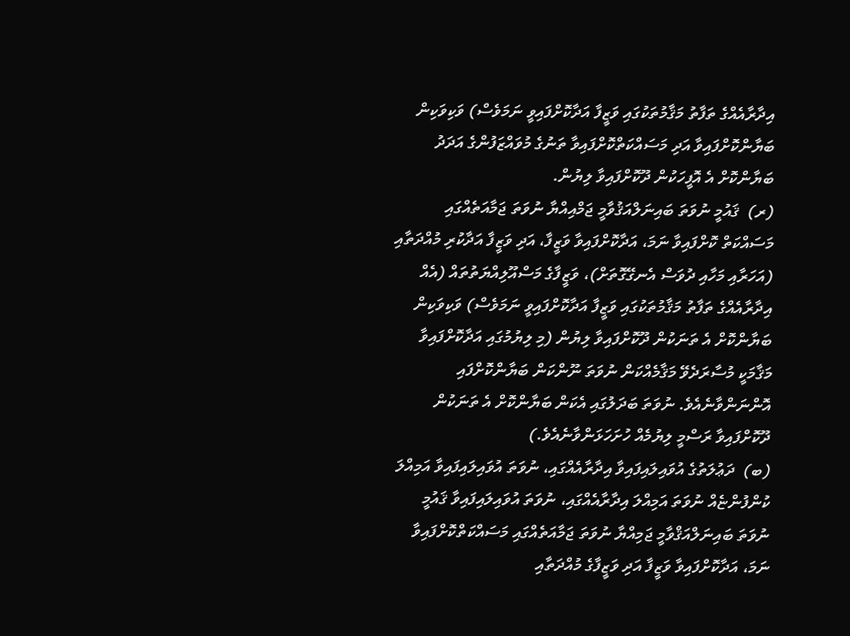އިދާރާއެއްގެ ތަފާތު މަޤާމުތަކުގައި ވަޒީފާ އަދާކޮށްފައިވީ ނަމަވެސް) ވަކިވަކިން ބަޔާންކޮށްފައިވާ އަދި މަސައްކަތްކޮށްފައިވާ ތަނުގެ މުވައްޒަފުންގެ އަދަދު ބަޔާންކޮށް އެ އޮފީހަކުން ދޫކޮށްފައިވާ ލިޔުން.
(ރ)  ޤައުމީ ނުވަތަ ބައިނަލްއަޤުވާމީ ޖަމްއިއްޔާ ނުވަތަ ޖަމާއަތެއްގައި މަސައްކަތް ކޮށްފައިވާ ނަމަ، އަދާކޮށްފައިވާ ވަޒީފާ، އަދި ވަޒީފާ އަދާކުރި މުއްދަތާއި (އަހަރާއި މަހާއި ދުވަސް އެނގޭގޮތަށް)، ވަޒީފާގެ މަސްއޫލިއްޔަތުތައް (އެއް އިދާރާއެއްގެ ތަފާތު މަޤާމުތަކުގައި ވަޒީފާ އަދާކޮށްފައިވީ ނަމަވެސް) ވަކިވަކިން ބަޔާންކޮށް އެ ތަނަކުން ދޫކޮށްފައިވާ ލިޔުން (މި ލިޔުމުގައި އަދާކޮށްފައިވާ މަޤާމަކީ މުސާރަދެވޭ މަޤާމެއްކަން ނުވަތަ ނޫންކަން ބަޔާންކޮށްފައި އޮންނަންވާނެއެވެ. ނުވަތަ ބަދަލުގައި އެކަން ބަޔާންކޮށް އެ ތަނަކުން ދޫކޮށްފައިވާ ރަސްމީ ލިޔުމެއް ހުށަހަޅަންވާނެއެވެ.)
(ބ)  ދަޢުލަތުގެ އުވައިލައިފައިވާ އިދާރާއެއްގައި، ނުވަތަ އުވައިލައިފައިވާ އަމިއްލަ ކުންފުންޏެއް ނުވަތަ އަމިއްލަ އިދާރާއެއްގައި، ނުވަތަ އުވައިލައިފައިވާ ޤައުމީ ނުވަތަ ބައިނަލްއަޤްވާމީ ޖަމިއްޔާ ނުވަތަ ޖަމާއަތެއްގައި މަސައްކަތްކޮށްފައިވާ ނަމަ، އަދާކޮށްފައިވާ ވަޒީފާ އަދި ވަޒީފާގެ މުއްދަތާއި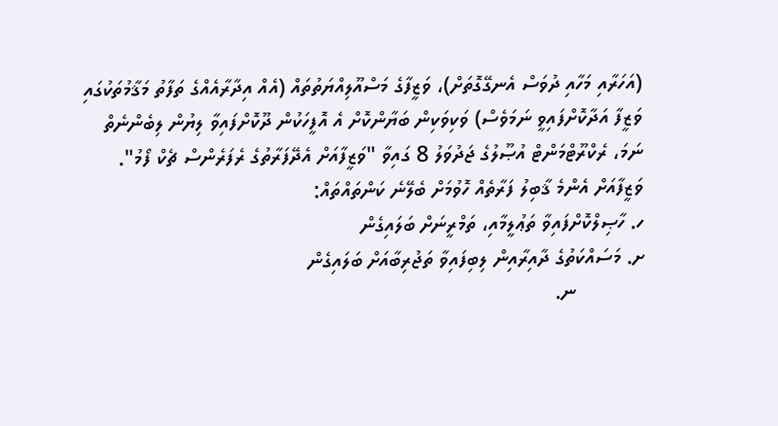(އަހަރާއި މަހާއި ދުވަސް އެނގޭގޮތަށް)، ވަޒީފާގެ މަސްއޫލިއްޔަތުތައް (އެއް އިދާރާއެއްގެ ތަފާތު މަޤާމުތަކުގައި ވަޒީފާ އަދާކޮށްފައިވީ ނަމަވެސް) ވަކިވަކިން ބަޔާންކޮށް އެ އޮފީހަކުން ދޫކޮށްފައިވާ ލިޔުން ލިބެންނެތް ނަމަ، ރެކްރޫޓްމަންޓް އުޞޫލުގެ ޖަދުވަލު 8 ގައިވާ "ވަޒީފާއަށް އެދޭފަރާތުގެ ރެފަރެންސް ޗެކް ފޯމު".
ވަޒީފާއަށް އެންމެ ޤާބިލު ފަރާތެއް ހޮވުމަށް ބެލޭނެ ކަންތައްތައް:
ހ. ހާޞިލްކޮށްފައިވާ ތަޢުލީމާއި، ތަމްރީނަށް ބަލައިގެން
ށ. މަސައްކަތުގެ ދާއިރާއިން ލިބިފައިވާ ތަޖުރިބާއަށް ބަލައިގެން
            ނ.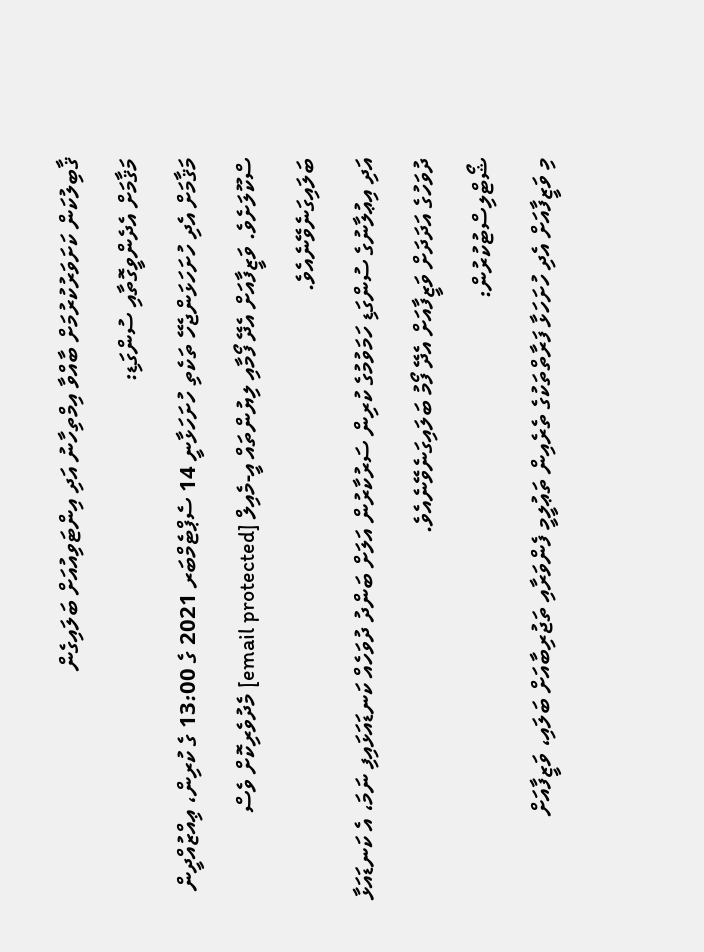ޤާބިލުކަން ކަށަވަރުކުރުމަށް ބާއްވާ އިމްތިހާނު އަދި އިންޓަވިއުއަށް ބަލައިގެން
މަޤާމަށް އެދެންވީގޮތާއި ސުންގަޑި:
މަޤާމަށް އެދި ހުށަހަޅަންޖެހޭ ތަކެތި ހުށަހަޅާނީ 14 ސެޕްޓެމްބަރ 2021 ގެ 13:00 ގެ ކުރިން، ޢިއްޒުއްދީން ސްކޫލަށެވެ. ވަޒީފާއަށް އެދޭ ފޯމާއި ލިޔުންތައް އީ-މެއިލް [email protected] މެދުވެރިކޮށް ވެސް ބަލައިގަނެވޭނެއެވެ.
އަދި އިޢުލާނުގެ ސުންގަޑި ހަމަވުމުގެ ކުރިން ސަރުކާރުން އަލަށް ބަންދު ދުވަހެއް ކަނޑައަޅައިފި ނަމަ، އެ ކަނޑައަޅާ ދުވަހުގެ އަދަދަށް ވަޒީފާއަށް އެދޭ ފޯމު ބަލައިގަނެވޭނެއެވެ.
ޝޯޓްލިސްޓުކުރުން:
މި ވަޒީފާއަށް އެދި ހުށަހަޅާ ފަރާތްތަކުގެ ތެރެއިން ތަޢުލީމީ ފެންވަރާއި ތަޖުރިބާއަށް ބަލައި، ވަޒީފާއަށް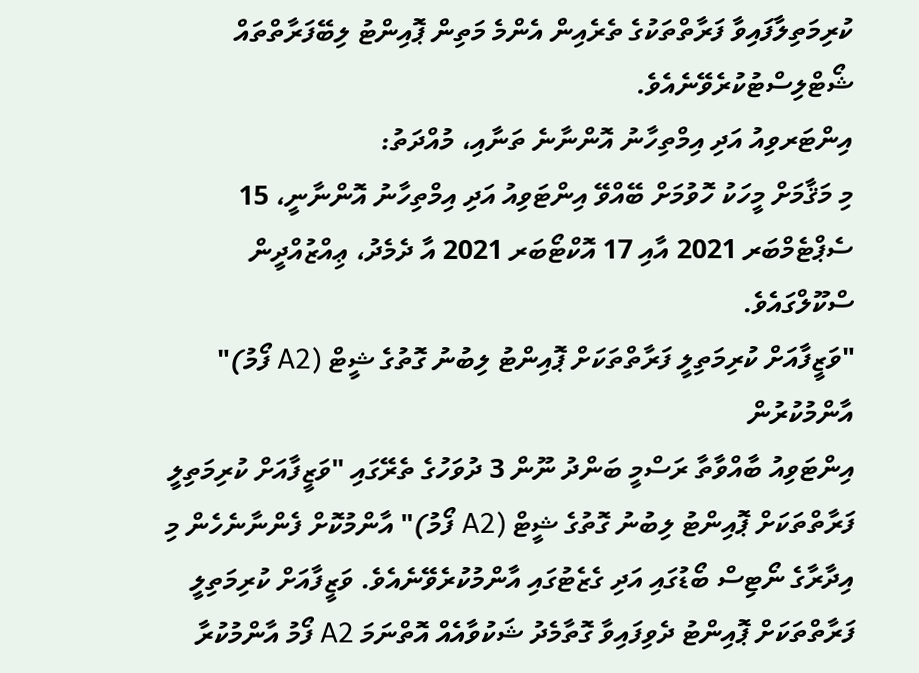ކުރިމަތިލާފައިވާ ފަރާތްތަކުގެ ތެރެއިން އެންމެ މަތިން ޕޮއިންޓު ލިބޭފަރާތްތައް ޝޯޓްލިސްޓުކުރެވޭނެއެވެ.
އިންޓަރވިއު އަދި އިމްތިހާނު އޮންނާނެ ތަނާއި، މުއްދަތު:
މި މަޤާމަށް މީހަކު ހޮވުމަށް ބޭއްވޭ އިންޓަވިއު އަދި އިމްތިހާނު އޮންނާނީ، 15 ސެޕްޓެމްބަރ 2021 އާއި 17 އޮކްޓޯބަރ 2021 އާ ދެމެދު، ޢިއްޒުއްދީން ސްކޫލްގައެވެ.
"ވަޒީފާއަށް ކުރިމަތިލީ ފަރާތްތަކަށް ޕޮއިންޓު ލިބުނު ގޮތުގެ ޝީޓް (A2 ފޯމު)" އާންމުކުރުން
އިންޓަވިއު ބާއްވާތާ ރަސްމީ ބަންދު ނޫން 3 ދުވަހުގެ ތެރޭގައި "ވަޒީފާއަށް ކުރިމަތިލީ ފަރާތްތަކަށް ޕޮއިންޓު ލިބުނު ގޮތުގެ ޝީޓް (A2 ފޯމު)" އާންމުކޮށް ފެންނާނެހެން މި އިދާރާގެ ނޯޓިސް ބޯޑުގައި އަދި ގެޒެޓުގައި އާންމުކުރެވޭނެއެވެ. ވަޒީފާއަށް ކުރިމަތިލީ ފަރާތްތަކަށް ޕޮއިންޓު ދެވިފައިވާ ގޮތާމެދު ޝަކުވާއެއް އޮތްނަމަ A2 ފޯމު އާންމުކުރާ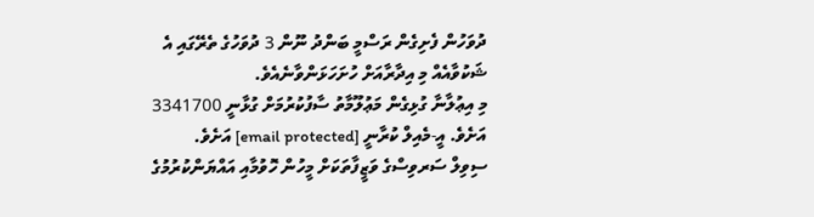ދުވަހުން ފެށިގެން ރަސްމީ ބަންދު ނޫން 3 ދުވަހުގެ ތެރޭގައި އެ ޝަކުވާއެއް މި އިދާރާއަށް ހުށަހަޅަންވާނެއެވެ.
މި އިޢުލާނާ ގުޅިގެން މަޢުލޫމާތު ސާފުކުރުމަށް ގުޅާނީ 3341700 އަށެވެ. އީ-މެއިލް ކުރާނީ [email protected] އަށެވެ.
ސިވިލް ސަރވިސްގެ ވަޒީފާތަކަށް މީހުން ހޮވުމާއި އައްޔަންކުރުމުގެ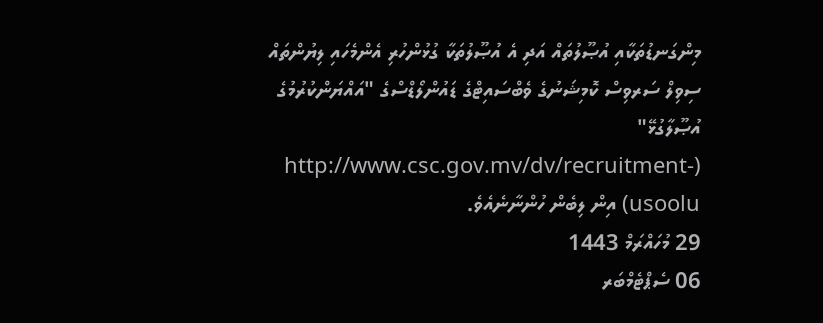މިންގަނޑުތަކާއި އުޞޫލުތައް އަދި އެ އުޞޫލުތަކާ ގުޅުންހުރި އެންމެހައި ލިޔުންތައް ސިވިލް ސަރވިސް ކޮމިޝަނުގެ ވެބްސައިޓްގެ ޑައުންލޯޑްސްގެ "އައްޔަންކުރުމުގެ އުޞޫލާގުޅޭ" (http://www.csc.gov.mv/dv/recruitment-usoolu) އިން ލިބެން ހުންނާނެއެވެ.
29 މުހައްރަމް 1443
06 ސެޕްޓެމްބަރ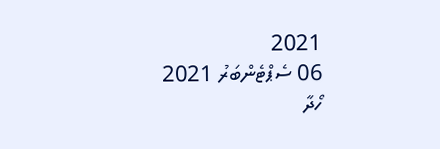2021
06 ސެޕްޓެންބަރު 2021
ހޯދާ